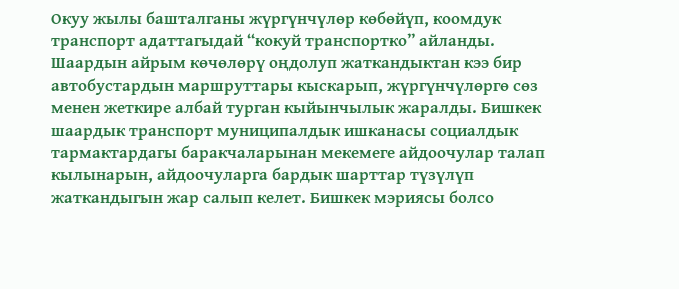Окуу жылы башталганы жүргүнчүлөр көбөйүп, коомдук транспорт адаттагыдай “кокуй транспортко” айланды. Шаардын айрым көчөлөрү оңдолуп жаткандыктан кээ бир автобустардын маршруттары кыскарып, жүргүнчүлөргө сөз менен жеткире албай турган кыйынчылык жаралды. Бишкек шаардык транспорт муниципалдык ишканасы социалдык тармактардагы баракчаларынан мекемеге айдоочулар талап кылынарын, айдоочуларга бардык шарттар түзүлүп жаткандыгын жар салып келет. Бишкек мэриясы болсо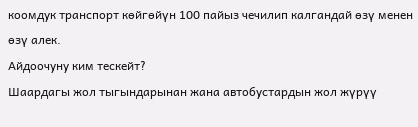коомдук транспорт көйгөйүн 100 пайыз чечилип калгандай өзү менен өзү алек.
Айдоочуну ким тескейт?
Шаардагы жол тыгындарынан жана автобустардын жол жүрүү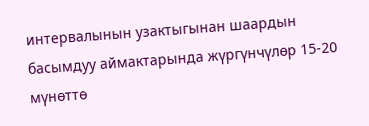интервалынын узактыгынан шаардын басымдуу аймактарында жүргүнчүлөр 15-20 мүнөттө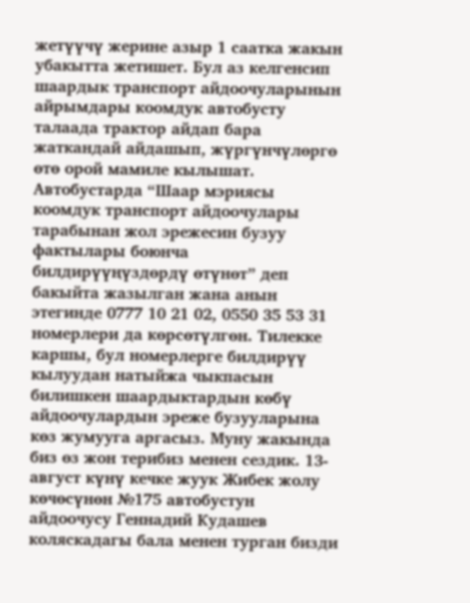жетүүчү жерине азыр 1 саатка жакын убакытта жетишет. Бул аз келгенсип шаардык транспорт айдоочуларынын айрымдары коомдук автобусту талаада трактор айдап бара жаткандай айдашып, жүргүнчүлөргө өтө орой мамиле кылышат. Автобустарда “Шаар мэриясы коомдук транспорт айдоочулары тарабынан жол эрежесин бузуу фактылары боюнча билдирүүңүздөрдү өтүнөт” деп бакыйта жазылган жана анын этегинде 0777 10 21 02, 0550 35 53 31 номерлери да көрсөтүлгөн. Тилекке каршы, бул номерлерге билдирүү кылуудан натыйжа чыкпасын билишкен шаардыктардын көбү айдоочулардын эреже бузууларына көз жумууга аргасыз. Муну жакында биз өз жон терибиз менен сездик. 13-август күнү кечке жуук Жибек жолу көчөсүнөн №175 автобустун айдоочусу Геннадий Кудашев коляскадагы бала менен турган бизди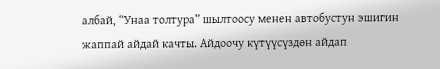албай, “Унаа толтура” шылтоосу менен автобустун эшигин жаппай айдай качты. Айдоочу күтүүсүздөн айдап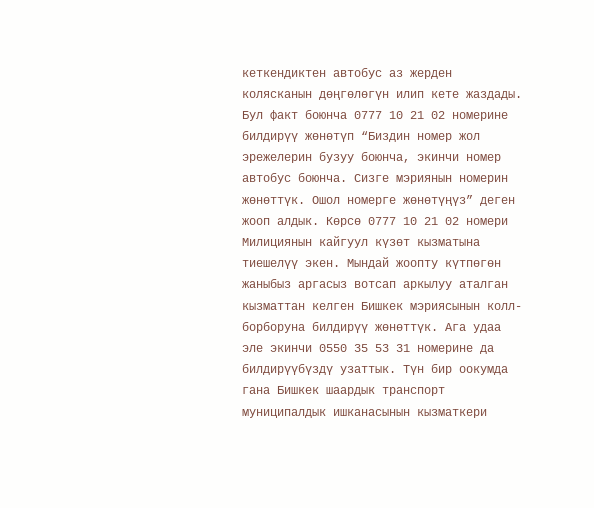кеткендиктен автобус аз жерден колясканын дөңгөлөгүн илип кете жаздады. Бул факт боюнча 0777 10 21 02 номерине билдирүү жөнөтүп “Биздин номер жол эрежелерин бузуу боюнча, экинчи номер автобус боюнча. Сизге мэриянын номерин жөнөттүк. Ошол номерге жөнөтүңүз” деген жооп алдык. Көрсө 0777 10 21 02 номери Милициянын кайгуул күзөт кызматына тиешелүү экен. Мындай жоопту күтпөгөн жаныбыз аргасыз вотсап аркылуу аталган кызматтан келген Бишкек мэриясынын колл-борборуна билдирүү жөнөттүк. Ага удаа эле экинчи 0550 35 53 31 номерине да билдирүүбүздү узаттык. Түн бир оокумда гана Бишкек шаардык транспорт муниципалдык ишканасынын кызматкери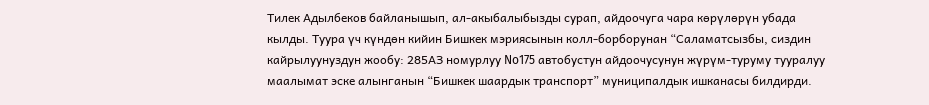Тилек Адылбеков байланышып, ал-акыбалыбызды сурап, айдоочуга чара көрүлөрүн убада кылды. Туура үч күндөн кийин Бишкек мэриясынын колл-борборунан “Саламатсызбы, сиздин кайрылуунуздун жообу: 285АЗ номурлуу No175 автобустун айдоочусунун жүрүм-туруму тууралуу маалымат эске алынганын “Бишкек шаардык транспорт” муниципалдык ишканасы билдирди.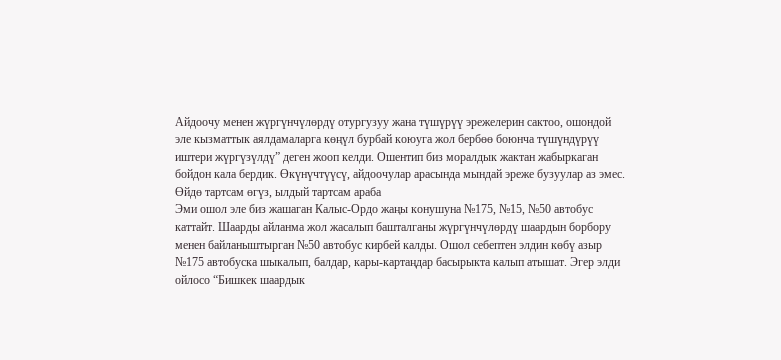Айдоочу менен жүргүнчүлөрдү отургузуу жана түшүрүү эрежелерин сактоо, ошондой эле кызматтык аялдамаларга көңүл бурбай коюуга жол бербөө боюнча түшүндүрүү иштери жүргүзүлдү” деген жооп келди. Ошентип биз моралдык жактан жабыркаган бойдон кала бердик. Өкүнүчтүүсү, айдоочулар арасында мындай эреже бузуулар аз эмес.
Өйдө тартсам өгүз, ылдый тартсам араба
Эми ошол эле биз жашаган Калыс-Ордо жаңы конушуна №175, №15, №50 автобус каттайт. Шаарды айланма жол жасалып башталганы жүргүнчүлөрдү шаардын борбору менен байланыштырган №50 автобус кирбей калды. Ошол себептен элдин көбү азыр №175 автобуска шыкалып, балдар, кары-картаңдар басырыкта калып атышат. Эгер элди ойлосо “Бишкек шаардык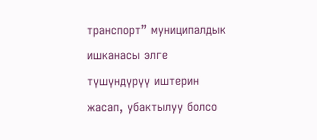транспорт” муниципалдык ишканасы элге түшүндүрүү иштерин жасап, убактылуу болсо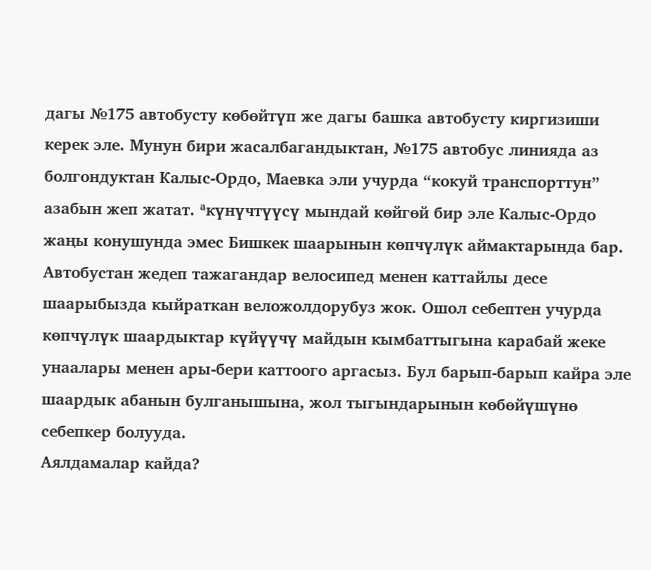дагы №175 автобусту көбөйтүп же дагы башка автобусту киргизиши керек эле. Мунун бири жасалбагандыктан, №175 автобус линияда аз болгондуктан Калыс-Ордо, Маевка эли учурда “кокуй транспорттун” азабын жеп жатат. ªкүнүчтүүсү мындай көйгөй бир эле Калыс-Ордо жаңы конушунда эмес Бишкек шаарынын көпчүлүк аймактарында бар. Автобустан жедеп тажагандар велосипед менен каттайлы десе шаарыбызда кыйраткан веложолдорубуз жок. Ошол себептен учурда көпчүлүк шаардыктар күйүүчү майдын кымбаттыгына карабай жеке унаалары менен ары-бери каттоого аргасыз. Бул барып-барып кайра эле шаардык абанын булганышына, жол тыгындарынын көбөйүшүнө себепкер болууда.
Аялдамалар кайда?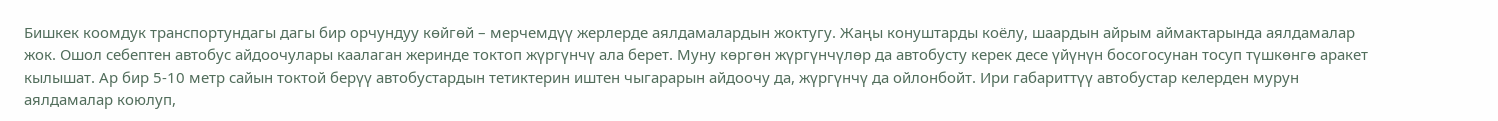Бишкек коомдук транспортундагы дагы бир орчундуу көйгөй – мерчемдүү жерлерде аялдамалардын жоктугу. Жаңы конуштарды коёлу, шаардын айрым аймактарында аялдамалар жок. Ошол себептен автобус айдоочулары каалаган жеринде токтоп жүргүнчү ала берет. Муну көргөн жүргүнчүлөр да автобусту керек десе үйүнүн босогосунан тосуп түшкөнгө аракет кылышат. Ар бир 5-10 метр сайын токтой берүү автобустардын тетиктерин иштен чыгарарын айдоочу да, жүргүнчү да ойлонбойт. Ири габариттүү автобустар келерден мурун аялдамалар коюлуп,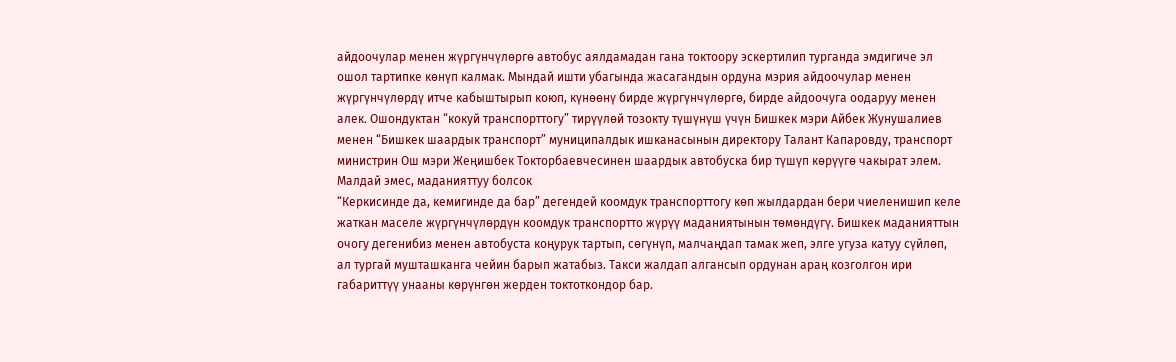айдоочулар менен жүргүнчүлөргө автобус аялдамадан гана токтоору эскертилип турганда эмдигиче эл ошол тартипке көнүп калмак. Мындай ишти убагында жасагандын ордуна мэрия айдоочулар менен жүргүнчүлөрдү итче кабыштырып коюп, күнөөнү бирде жүргүнчүлөргө, бирде айдоочуга оодаруу менен алек. Ошондуктан “кокуй транспорттогу” тирүүлөй тозокту түшүнүш үчүн Бишкек мэри Айбек Жунушалиев менен “Бишкек шаардык транспорт” муниципалдык ишканасынын директору Талант Капаровду, транспорт министрин Ош мэри Жеңишбек Токторбаевчесинен шаардык автобуска бир түшүп көрүүгө чакырат элем.
Малдай эмес, маданияттуу болсок
“Керкисинде да, кемигинде да бар” дегендей коомдук транспорттогу көп жылдардан бери чиеленишип келе жаткан маселе жүргүнчүлөрдүн коомдук транспортто жүрүү маданиятынын төмөндүгү. Бишкек маданияттын очогу дегенибиз менен автобуста коңурук тартып, сөгүнүп, малчаңдап тамак жеп, элге угуза катуу сүйлөп, ал тургай мушташканга чейин барып жатабыз. Такси жалдап алгансып ордунан араң козголгон ири габариттүү унааны көрүнгөн жерден токтоткондор бар.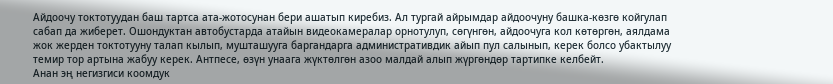Айдоочу токтотуудан баш тартса ата-жотосунан бери ашатып киребиз. Ал тургай айрымдар айдоочуну башка-көзгө койгулап сабап да жиберет. Ошондуктан автобустарда атайын видеокамералар орнотулуп, сөгүнгөн, айдоочуга кол көтөргөн, аялдама жок жерден токтотууну талап кылып, мушташууга баргандарга административдик айып пул салынып, керек болсо убактылуу темир тор артына жабуу керек. Антпесе, өзүн унаага жүктөлгөн азоо малдай алып жүргөндөр тартипке келбейт.
Анан эң негизгиси коомдук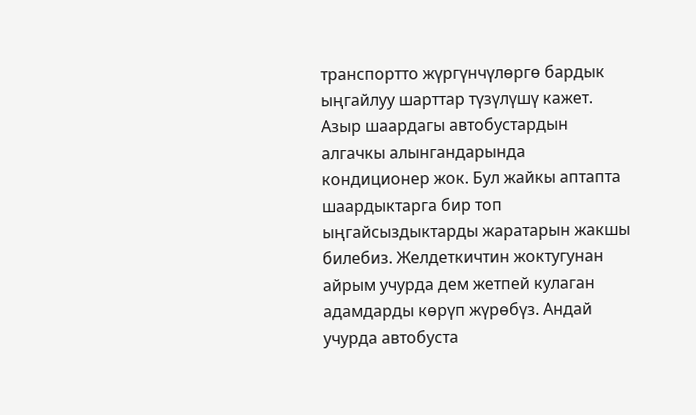транспортто жүргүнчүлөргө бардык ыңгайлуу шарттар түзүлүшү кажет. Азыр шаардагы автобустардын алгачкы алынгандарында кондиционер жок. Бул жайкы аптапта шаардыктарга бир топ ыңгайсыздыктарды жаратарын жакшы билебиз. Желдеткичтин жоктугунан айрым учурда дем жетпей кулаган адамдарды көрүп жүрөбүз. Андай учурда автобуста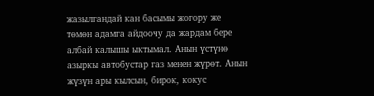жазылгандай кан басымы жогору же төмөн адамга айдоочу да жардам бере албай калышы ыктымал. Анын үстүнө азыркы автобустар газ менен жүрөт. Анын жүзүн ары кылсын, бирок, кокус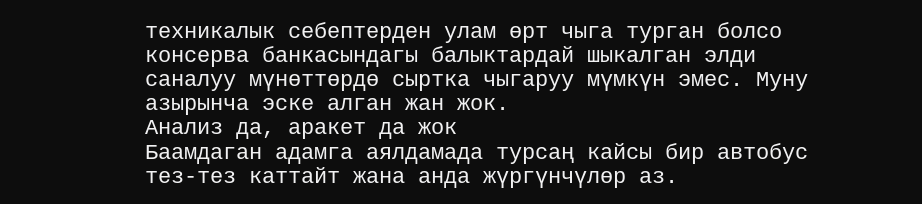техникалык себептерден улам өрт чыга турган болсо консерва банкасындагы балыктардай шыкалган элди саналуу мүнөттөрдө сыртка чыгаруу мүмкүн эмес. Муну азырынча эске алган жан жок.
Анализ да, аракет да жок
Баамдаган адамга аялдамада турсаң кайсы бир автобус тез-тез каттайт жана анда жүргүнчүлөр аз.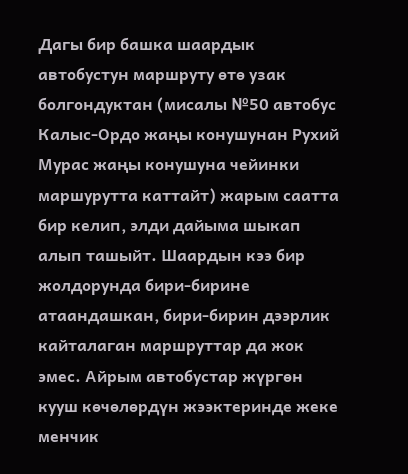Дагы бир башка шаардык автобустун маршруту өтө узак болгондуктан (мисалы №50 автобус Калыс-Ордо жаңы конушунан Рухий Мурас жаңы конушуна чейинки маршурутта каттайт) жарым саатта бир келип, элди дайыма шыкап алып ташыйт. Шаардын кээ бир жолдорунда бири-бирине атаандашкан, бири-бирин дээрлик кайталаган маршруттар да жок эмес. Айрым автобустар жүргөн кууш көчөлөрдүн жээктеринде жеке менчик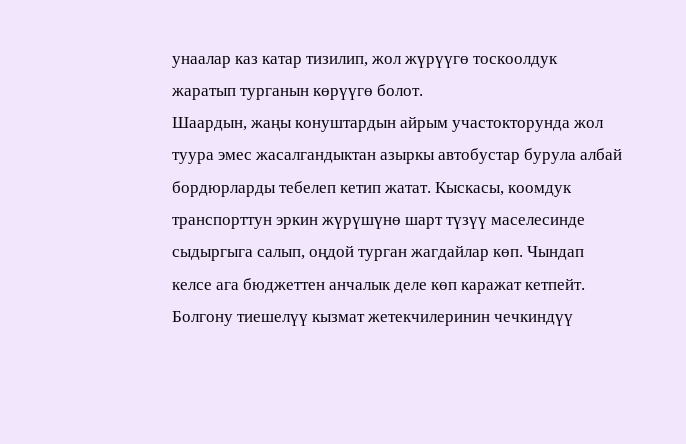унаалар каз катар тизилип, жол жүрүүгө тоскоолдук жаратып турганын көрүүгө болот.
Шаардын, жаңы конуштардын айрым участокторунда жол туура эмес жасалгандыктан азыркы автобустар бурула албай бордюрларды тебелеп кетип жатат. Кыскасы, коомдук транспорттун эркин жүрүшүнө шарт түзүү маселесинде сыдыргыга салып, оңдой турган жагдайлар көп. Чындап келсе ага бюджеттен анчалык деле көп каражат кетпейт. Болгону тиешелүү кызмат жетекчилеринин чечкиндүү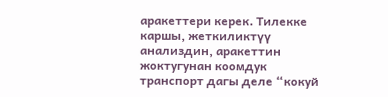аракеттери керек. Тилекке каршы, жеткиликтүү анализдин, аракеттин жоктугунан коомдук транспорт дагы деле “кокуй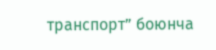транспорт” боюнча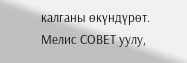калганы өкүндүрөт.
Мелис СОВЕТ уулу,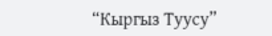“Кыргыз Туусу”